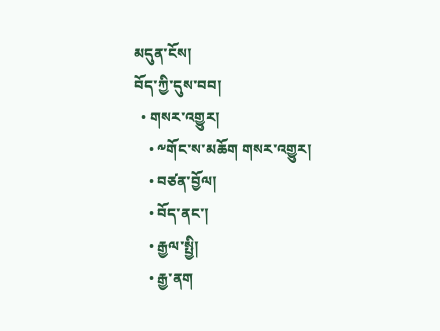མདུན་ངོས།
བོད་ཀྱི་དུས་བབ།
  • གསར་འགྱུར།
    • ༸གོང་ས་མཆོག གསར་འགྱུར།
    • བཙན་བྱོལ།
    • བོད་ནང་།
    • རྒྱལ་སྤྱི།
    • རྒྱ་ནག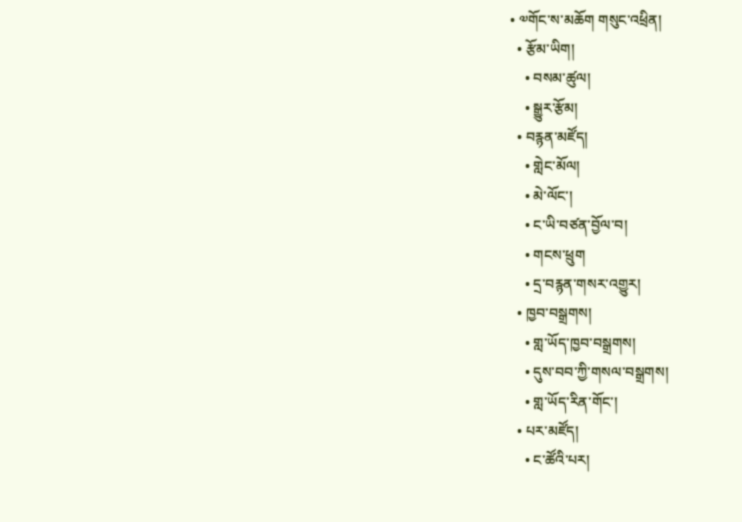• ༧གོང་ས་མཆོག གསུང་འཕྲིན།
  • རྩོམ་ཡིག།
    • བསམ་ཚུལ།
    • སྒྱུར་རྩོམ།
  • བརྙན་མཛོད།
    • གླེང་མོལ།
    • མེ་ལོང་།
    • ང་ཡི་བཙན་བྱོལ་བ།
    • གངས་ཕྲུག
    • དྲ་བརྙན་གསར་འགྱུར།
  • ཁྱབ་བསྒྲགས།
    • གླ་ཡོད་ཁྱབ་བསྒྲགས།
    • དུས་བབ་ཀྱི་གསལ་བསྒྲགས།
    • གླ་ཡོད་རིན་གོང་།
  • པར་མཛོད།
    • ང་ཚོའི་པར།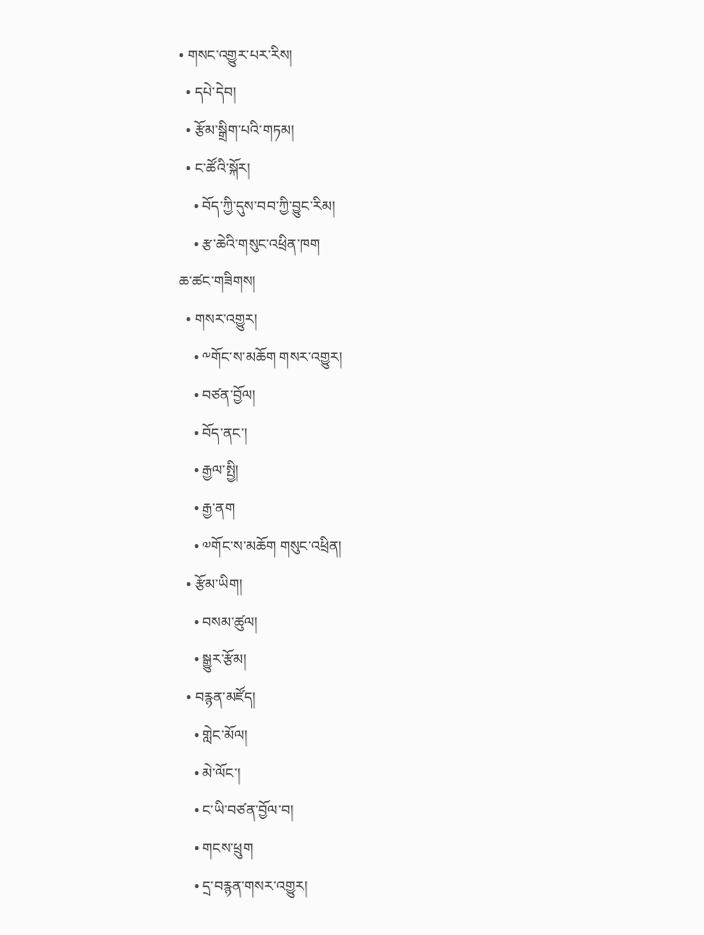• གསང་འགྱུར་པར་རིས།
  • དཔེ་དེབ།
  • རྩོམ་སྒྲིག་པའི་གཏམ།
  • ང་ཚོའི་སྐོར།
    • བོད་ཀྱི་དུས་བབ་ཀྱི་བྱུང་རིམ།
    • རྩ་ཆེའི་གསུང་འཕྲིན་ཁག
ཆ་ཚང་གཟིགས།
  • གསར་འགྱུར།
    • ༸གོང་ས་མཆོག གསར་འགྱུར།
    • བཙན་བྱོལ།
    • བོད་ནང་།
    • རྒྱལ་སྤྱི།
    • རྒྱ་ནག
    • ༧གོང་ས་མཆོག གསུང་འཕྲིན།
  • རྩོམ་ཡིག།
    • བསམ་ཚུལ།
    • སྒྱུར་རྩོམ།
  • བརྙན་མཛོད།
    • གླེང་མོལ།
    • མེ་ལོང་།
    • ང་ཡི་བཙན་བྱོལ་བ།
    • གངས་ཕྲུག
    • དྲ་བརྙན་གསར་འགྱུར།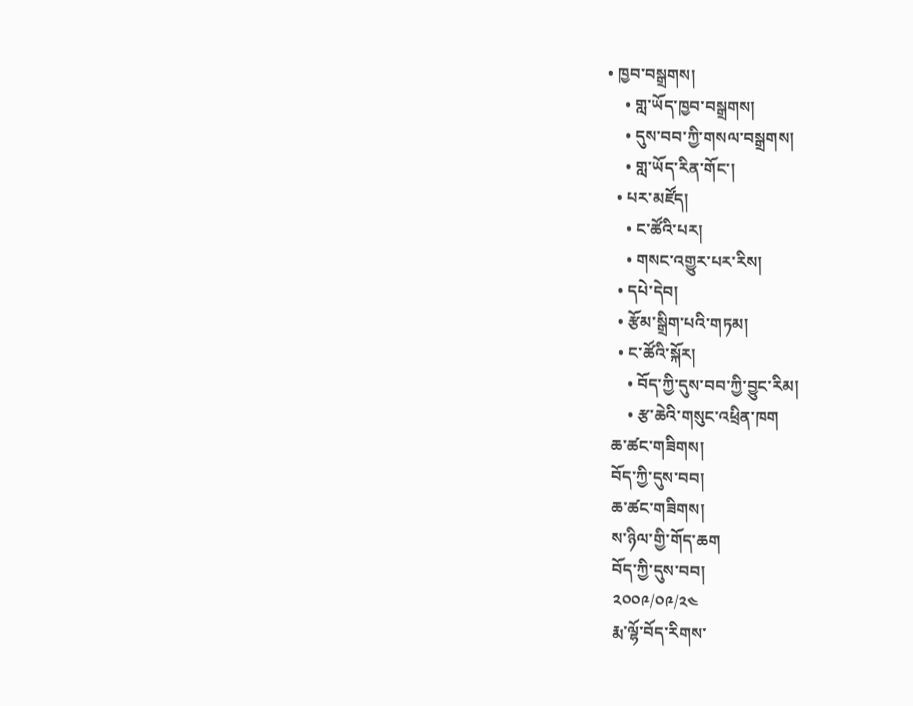• ཁྱབ་བསྒྲགས།
    • གླ་ཡོད་ཁྱབ་བསྒྲགས།
    • དུས་བབ་ཀྱི་གསལ་བསྒྲགས།
    • གླ་ཡོད་རིན་གོང་།
  • པར་མཛོད།
    • ང་ཚོའི་པར།
    • གསང་འགྱུར་པར་རིས།
  • དཔེ་དེབ།
  • རྩོམ་སྒྲིག་པའི་གཏམ།
  • ང་ཚོའི་སྐོར།
    • བོད་ཀྱི་དུས་བབ་ཀྱི་བྱུང་རིམ།
    • རྩ་ཆེའི་གསུང་འཕྲིན་ཁག
ཆ་ཚང་གཟིགས།
བོད་ཀྱི་དུས་བབ།
ཆ་ཚང་གཟིགས།
ས་ཉིལ་གྱི་གོད་ཆག
བོད་ཀྱི་དུས་བབ།
༢༠༠༩/༠༩/༢༤
རྨ་ལྷོ་བོད་རིགས་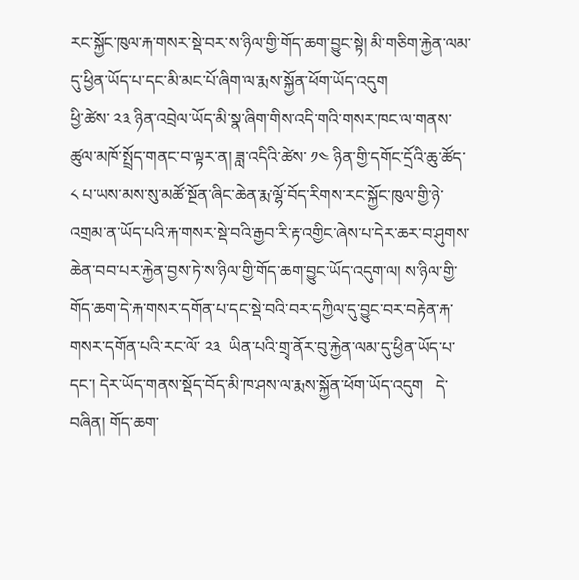རང་སྐྱོང་ཁུལ་རྐ་གསར་སྡེ་བར་ས་ཉིལ་གྱི་གོད་ཆག་བྱུང་སྟེ། མི་གཅིག་རྐྱེན་ལམ་དུ་ཕྱིན་ཡོད་པ་དང་མི་མང་པོ་ཞིག་ལ་རྨས་སྐྱོན་ཕོག་ཡོད་འདུག
ཕྱི་ཚེས་ ༢༣ ཉིན་འབྲེལ་ཡོད་མི་སྣ་ཞིག་གིས་འདི་གའི་གསར་ཁང་ལ་གནས་ཚུལ་མཁོ་སྤྲོད་གནང་བ་ལྟར་ན། ཟླ་འདིའི་ཚེས་ ༡༤ ཉིན་གྱི་དགོང་དྲོའི་ཆུ་ཚོད་ ༨ པ་ཡས་མས་སུ་མཚོ་སྔོན་ཞིང་ཆེན་རྨ་ལྷོ་བོད་རིགས་རང་སྐྱོང་ཁུལ་གྱི་ཉེ་འགྲམ་ན་ཡོད་པའི་རྐ་གསར་སྡེ་བའི་རྒྱབ་རི་རྟ་འགྱིང་ཞེས་པ་དེར་ཆར་བ་ཤུགས་ཆེན་བབ་པར་རྐྱེན་བྱས་ཏེ་ས་ཉིལ་གྱི་གོད་ཆག་བྱུང་ཡོད་འདུག་ལ། ས་ཉིལ་གྱི་གོད་ཆག་དེ་རྐ་གསར་དགོན་པ་དང་སྡེ་བའི་བར་དཀྱིལ་དུ་བྱུང་བར་བརྟེན་རྐ་གསར་དགོན་པའི་རང་ལོ་ ༢༣  ཡིན་པའི་གྲྭ་ནོར་བུ་རྐྱེན་ལམ་དུ་ཕྱིན་ཡོད་པ་དང་། དེར་ཡོད་གནས་སྡོད་བོད་མི་ཁ་ཤས་ལ་རྨས་སྐྱོན་ཕོག་ཡོད་འདུག   དེ་བཞིན། གོད་ཆག་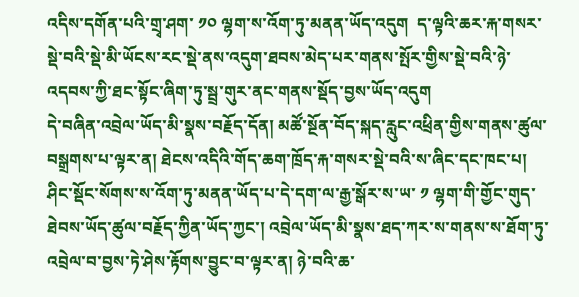འདིས་དགོན་པའི་གྲྭ་ཤག་ ༡༠ ལྷག་ས་འོག་ཏུ་མནན་ཡོད་འདུག  ད་ལྟའི་ཆར་རྐ་གསར་སྡེ་བའི་སྡེ་མི་ཡོངས་རང་སྡེ་ནས་འདུག་ཐབས་མེད་པར་གནས་སྤོར་གྱིས་སྡེ་བའི་ཉེ་འདབས་ཀྱི་ཐང་སྟོང་ཞིག་ཏུ་སྦྲ་གུར་ནང་གནས་སྡོད་བྱས་ཡོད་འདུག
དེ་བཞིན་འབྲེལ་ཡོད་མི་སྣས་བརྗོད་དོན། མཚོ་སྔོན་བོད་སྐད་རླུང་འཕྲིན་གྱིས་གནས་ཚུལ་བསྒྲགས་པ་ལྟར་ན། ཐེངས་འདིའི་གོད་ཆག་ཁྲོད་རྐ་གསར་སྡེ་བའི་ས་ཞིང་དང་ཁང་པ། ཤིང་སྡོང་སོགས་ས་འོག་ཏུ་མནན་ཡོད་པ་དེ་དག་ལ་རྒྱ་སྒོར་ས་ཡ་ ༡ ལྷག་གི་གྱོང་གུད་ཐེབས་ཡོད་ཚུལ་བརྗོད་ཀྱིན་ཡོད་ཀྱང་། འབྲེལ་ཡོད་མི་སྣས་ཐད་ཀར་ས་གནས་ས་ཐོག་ཏུ་འབྲེལ་བ་བྱས་ཏེ་ཤེས་རྟོགས་བྱུང་བ་ལྟར་ན། ཉེ་བའི་ཆ་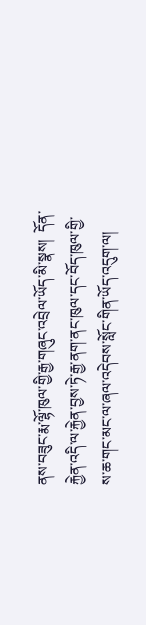ནས་བཟུང་རྨ་ལྷོ་ཁུལ་གྱི་རྒྱ་གཞུང་འབྲེལ་ཡོད་མི་སྣས།  དོན་རྐྱེན་འདི་ལ་རྐྱེན་བྱས་ཏེ་རྒྱ་ནག་ནང་ཁུལ་དང་བོད་ཁུལ་གྱི་ས་ཆ་གང་མང་ལ་ཞལ་འདེབས་སློང་གིན་ཡོད་འདུག་ལ།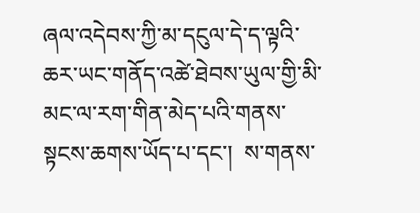ཞལ་འདེབས་ཀྱི་མ་དངུལ་དེ་ད་ལྟའི་ཆར་ཡང་གནོད་འཚེ་ཐེབས་ཡུལ་གྱི་མི་མང་ལ་རག་གིན་མེད་པའི་གནས་སྟངས་ཆགས་ཡོད་པ་དང་།  ས་གནས་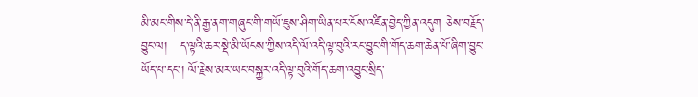མི་མང་གིས་དེ་ནི་རྒྱ་ནག་གཞུང་གི་གཡོ་ཇུས་ཤིག་ཡིན་པར་ངོས་འཛིན་བྱེད་ཀྱིན་འདུག ཅེས་བརྗོད་བྱུང་ལ།   ད་ལྟའི་ཆར་སྡེ་མི་ཡོངས་ཀྱིས་འདི་ལོ་འདི་ལྟ་བུའི་རང་བྱུང་གི་གོད་ཆག་ཆེན་པོ་ཞིག་བྱུང་ཡོད་པ་དང་། ལོ་རྗེས་མར་ཡང་བསྐྱར་འདི་ལྟ་བུའི་གོད་ཆག་འབྱུང་སྲིད་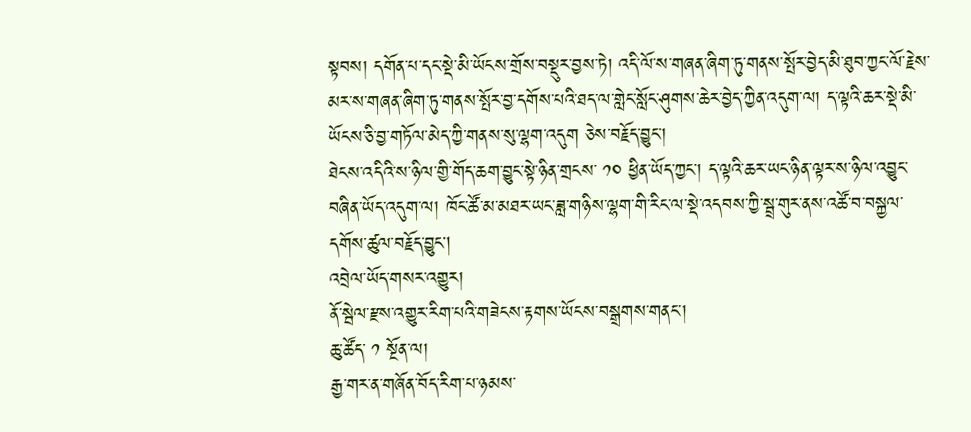སྟབས། དགོན་པ་དང་སྡེ་མི་ཡོངས་གྲོས་བསྡུར་བྱས་ཏེ། འདི་ལོ་ས་གཞན་ཞིག་ཏུ་གནས་སྤོར་བྱེད་མི་ཐུབ་ཀྱང་ལོ་རྗེས་མར་ས་གཞན་ཞིག་ཏུ་གནས་སྤོར་བྱ་དགོས་པའི་ཐད་ལ་གླེང་སློང་ཤུགས་ཆེར་བྱེད་ཀྱིན་འདུག་ལ། ད་ལྟའི་ཆར་སྡེ་མི་ཡོངས་ཅི་བྱ་གཏོལ་མེད་ཀྱི་གནས་སུ་ལྷག་འདུག ཅེས་བརྗོད་བྱུང་།
ཐེངས་འདིའི་ས་ཉིལ་གྱི་གོད་ཆག་བྱུང་སྟེ་ཉིན་གྲངས་ ༡༠ ཕྱིན་ཡོད་ཀྱང་། ད་ལྟའི་ཆར་ཡང་ཉིན་ལྟར་ས་ཉིལ་འབྱུང་བཞིན་ཡོད་འདུག་ལ། ཁོང་ཚོ་མ་མཐར་ཡང་ཟླ་གཉིས་ལྷག་གི་རིང་ལ་སྡེ་འདབས་ཀྱི་སྦྲ་གུར་ནས་འཚོ་བ་བསྐྱལ་དགོས་ཚུལ་བརྗོད་བྱུང།
འབྲེལ་ཡོད་གསར་འགྱུར།
ནོ་སྦེལ་རྫས་འགྱུར་རིག་པའི་གཟེངས་རྟགས་ཡོངས་བསྒྲགས་གནང་།
ཆུ་ཚོད་ ༡ སྔོན་ལ།
རྒྱ་གར་ན་གཞོན་བོད་རིག་པ་ཉམས་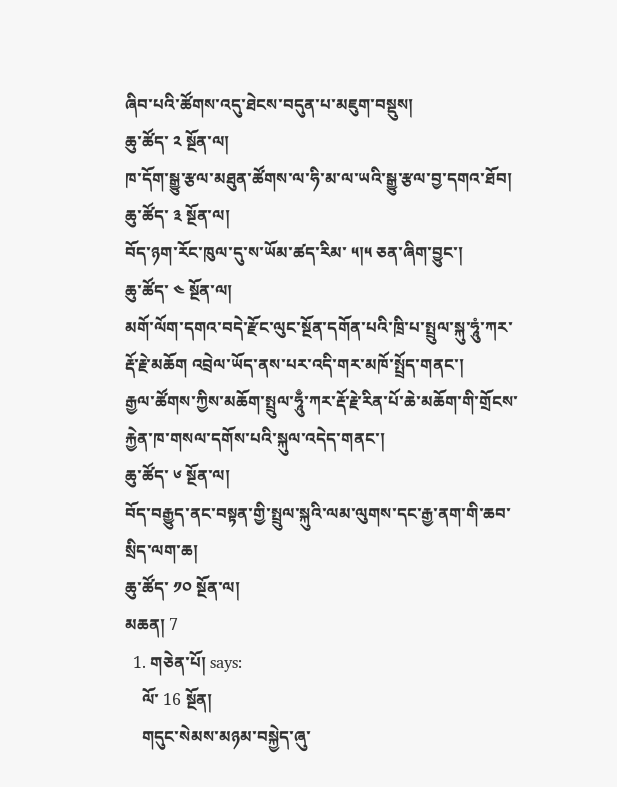ཞིབ་པའི་ཚོགས་འདུ་ཐེངས་བདུན་པ་མཇུག་བསྡུས།
ཆུ་ཚོད་ ༢ སྔོན་ལ།
ཁ་དོག་སྒྱུ་རྩལ་མཐུན་ཚོགས་ལ་ཧི་མ་ལ་ཡའི་སྒྱུ་རྩལ་བྱ་དགའ་ཐོབ།
ཆུ་ཚོད་ ༣ སྔོན་ལ།
བོད་ཉག་རོང་ཁུལ་དུ་ས་ཡོམ་ཚད་རིམ་ ༥།༥ ཅན་ཞིག་བྱུང་།
ཆུ་ཚོད་ ༤ སྔོན་ལ།
མགོ་ལོག་དགའ་བདེ་རྫོང་ལུང་སྔོན་དགོན་པའི་ཁྲི་པ་སྤྲུལ་སྐུ་ཧཱུཾ་ཀར་རྡོ་རྗེ་མཆོག འབྲེལ་ཡོད་ནས་པར་འདི་གར་མཁོ་སྤྲོད་གནང་།
རྒྱལ་ཚོགས་ཀྱིས་མཆོག་སྤྲུལ་ཧཱུྃ་ཀར་རྡོ་རྗེ་རིན་པོ་ཆེ་མཆོག་གི་གྲོངས་རྐྱེན་ཁ་གསལ་དགོས་པའི་སྐུལ་འདེད་གནང་།
ཆུ་ཚོད་ ༦ སྔོན་ལ།
བོད་བརྒྱུད་ནང་བསྟན་གྱི་སྤྲུལ་སྐུའི་ལམ་ལུགས་དང་རྒྱ་ནག་གི་ཆབ་སྲིད་ལག་ཆ།
ཆུ་ཚོད་ ༡༠ སྔོན་ལ།
མཆན། 7
  1. གཅེན་པོ། says:
    ལོ་ 16 སྔོན།
    གདུང་སེམས་མཉམ་བསྐྱེད་ཞུ་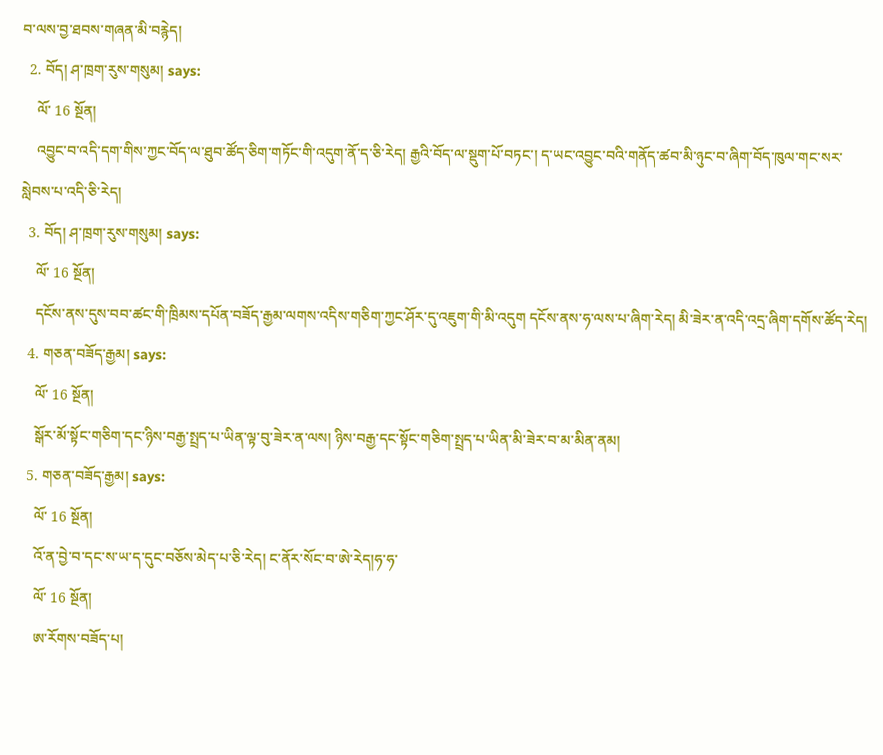བ་ལས་བྱ་ཐབས་གཞན་མི་བརྙེད།
  2. བོད། ཤ་ཁྲག་རུས་གསུམ། says:
    ལོ་ 16 སྔོན།
    འབྱུང་བ་འདི་དག་གིས་ཀྱང་བོད་ལ་ཐུབ་ཚོད་ཅིག་གཏོང་གི་འདུག་ནོ་ད་ཅི་རེད། རྒྱའི་བོད་ལ་སྡུག་པོ་བཏང་། ད་ཡང་འབྱུང་བའི་གནོད་ཚབ་མི་ཉུང་བ་ཞིག་བོད་ཁུལ་གང་སར་སླེབས་པ་འདི་ཅི་རེད།
  3. བོད། ཤ་ཁྲག་རུས་གསུམ། says:
    ལོ་ 16 སྔོན།
    དངོས་ནས་དུས་བབ་ཚང་གི་ཁྲིམས་དཔོན་བཟོད་རྒྱམ་ལགས་འདིས་གཅིག་ཀྱང་ཤོར་དུ་འཇུག་གི་མི་འདུག དངོས་ནས་ཧ་ལས་པ་ཞིག་རེད། མི་ཟེར་ན་འདི་འདྲ་ཞིག་དགོས་ཚོད་རེད།
  4. གཅན་བཟོད་རྒྱམ། says:
    ལོ་ 16 སྔོན།
    སྒོར་མོ་སྟོང་གཅིག་དང་ཉིས་བརྒྱ་སྤྲད་པ་ཡིན་ལྟ་བུ་ཟེར་ན་ལས། ཉིས་བརྒྱ་དང་སྟོང་གཅིག་སྤྲད་པ་ཡིན་མི་ཟེར་བ་མ་མིན་ནམ།
  5. གཅན་བཟོད་རྒྱམ། says:
    ལོ་ 16 སྔོན།
    འོ་ན་བྱེ་བ་དང་ས་ཡ་ད་དུང་བཅོས་མེད་པ་ཅི་རེད། ང་ནོར་སོང་བ་ཨེ་རེད།ཧ་ཧ་
    ལོ་ 16 སྔོན།
    ཨ་རོགས་བཟོད་པ།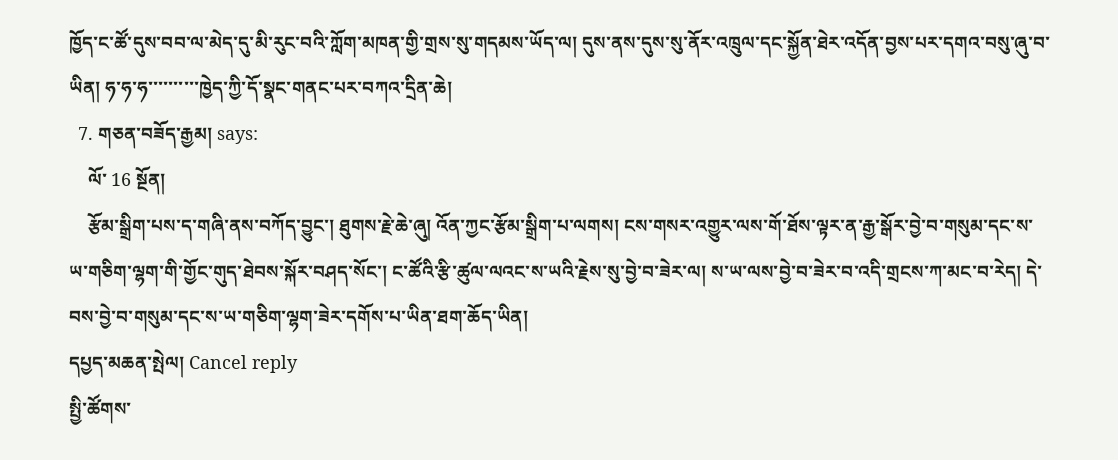ཁྱོད་ང་ཚོ་དུས་བབ་ལ་མེད་དུ་མི་རུང་བའི་ཀློག་མཁན་གྱི་གྲས་སུ་གདམས་ཡོད་ལ། དུས་ནས་དུས་སུ་ནོར་འཁྲུལ་དང་སྐྱོན་ཐེར་འདོན་བྱས་པར་དགའ་བསུ་ཞུ་བ་ཡིན། ཧ་ཧ་ཧ་་་་་་་་་་ཁྱེད་ཀྱི་དོ་སྣང་གནང་པར་བཀའ་དྲིན་ཆེ།
  7. གཅན་བཟོད་རྒྱམ། says:
    ལོ་ 16 སྔོན།
    རྩོམ་སྒྲིག་པས་ད་གཞི་ནས་བཀོད་བྱུང་། ཐུགས་རྗེ་ཆེ་ཞུ། འོན་ཀྱང་རྩོམ་སྒྲིག་པ་ལགས། ངས་གསར་འགྱུར་ལས་གོ་ཐོས་ལྟར་ན་རྒྱ་སྒོར་བྱེ་བ་གསུམ་དང་ས་ཡ་གཅིག་ལྷག་གི་གྱོང་གུད་ཐེབས་སྐོར་བཤད་སོང་། ང་ཚོའི་རྩི་ཚུལ་ལའང་ས་ཡའི་རྗེས་སུ་བྱེ་བ་ཟེར་ལ། ས་ཡ་ལས་བྱེ་བ་ཟེར་བ་འདི་གྲངས་ཀ་མང་བ་རེད། དེ་བས་བྱེ་བ་གསུམ་དང་ས་ཡ་གཅིག་ལྷག་ཟེར་དགོས་པ་ཡིན་ཐག་ཆོད་ཡིན།
དཔྱད་མཆན་སྤེལ། Cancel reply
སྤྱི་ཚོགས་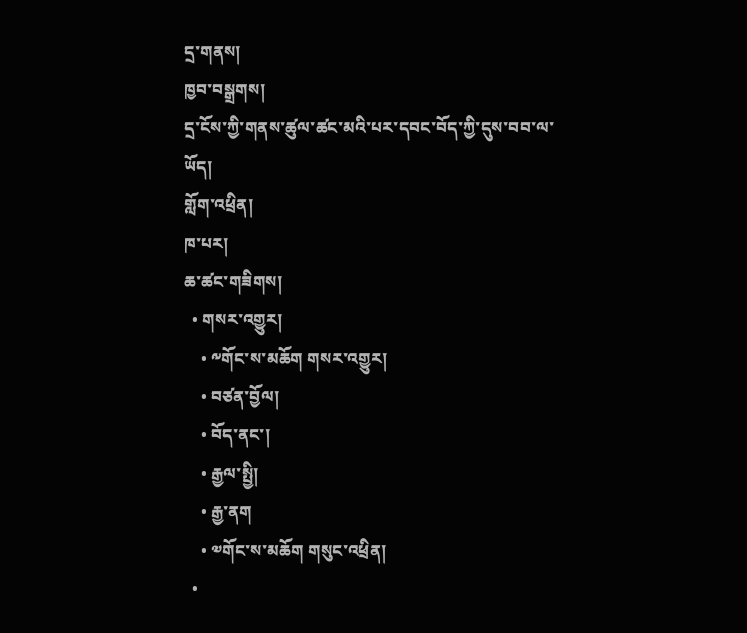དྲ་གནས།
ཁྱབ་བསྒྲགས།
དྲ་ངོས་ཀྱི་གནས་ཚུལ་ཚང་མའི་པར་དབང་བོད་ཀྱི་དུས་བབ་ལ་ཡོད།
གློག་འཕྲིན།
ཁ་པར།
ཆ་ཚང་གཟིགས།
  • གསར་འགྱུར།
    • ༸གོང་ས་མཆོག གསར་འགྱུར།
    • བཙན་བྱོལ།
    • བོད་ནང་།
    • རྒྱལ་སྤྱི།
    • རྒྱ་ནག
    • ༧གོང་ས་མཆོག གསུང་འཕྲིན།
  •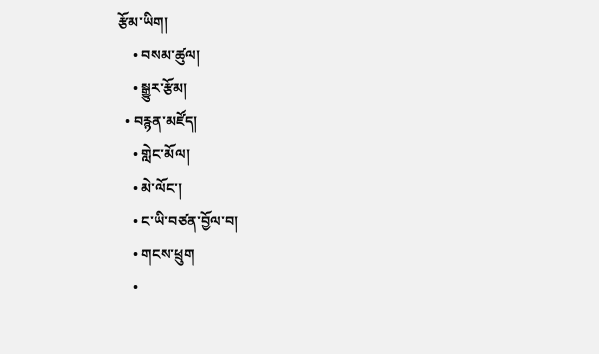རྩོམ་ཡིག།
    • བསམ་ཚུལ།
    • སྒྱུར་རྩོམ།
  • བརྙན་མཛོད།
    • གླེང་མོལ།
    • མེ་ལོང་།
    • ང་ཡི་བཙན་བྱོལ་བ།
    • གངས་ཕྲུག
    •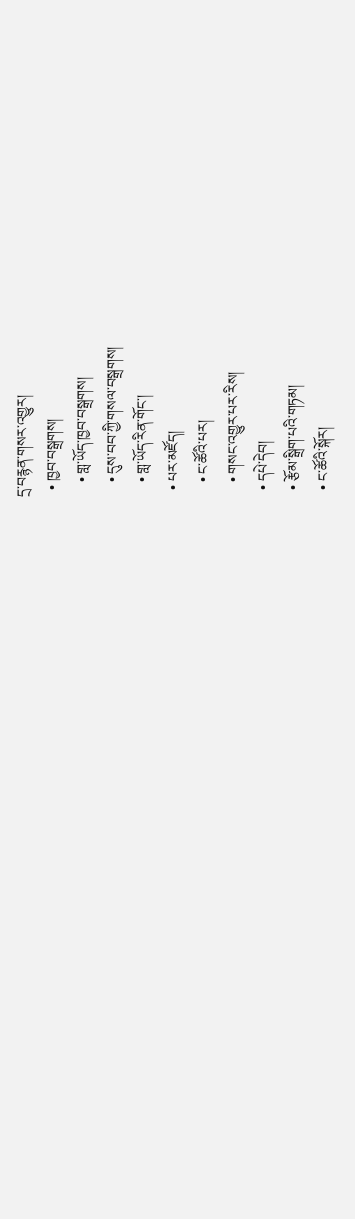དྲ་བརྙན་གསར་འགྱུར།
  • ཁྱབ་བསྒྲགས།
    • གླ་ཡོད་ཁྱབ་བསྒྲགས།
    • དུས་བབ་ཀྱི་གསལ་བསྒྲགས།
    • གླ་ཡོད་རིན་གོང་།
  • པར་མཛོད།
    • ང་ཚོའི་པར།
    • གསང་འགྱུར་པར་རིས།
  • དཔེ་དེབ།
  • རྩོམ་སྒྲིག་པའི་གཏམ།
  • ང་ཚོའི་སྐོར།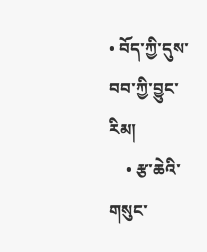• བོད་ཀྱི་དུས་བབ་ཀྱི་བྱུང་རིམ།
    • རྩ་ཆེའི་གསུང་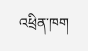འཕྲིན་ཁག